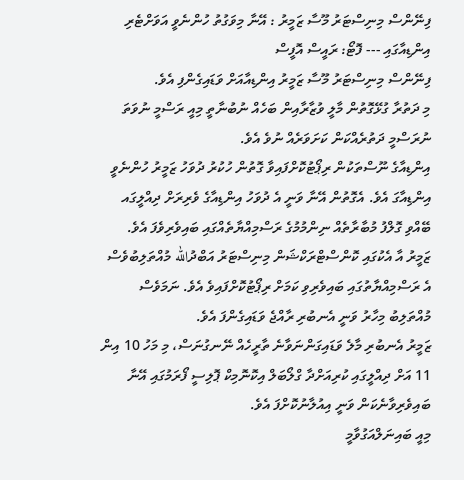ފިނޭންސް މިނިސްޓަރު މޫސާ ޒަމީރު : އޭނާ މިވަގުތު ހުންނެވީ އަވަށްޓެރި އިންޑިއާގައި --- ފޮޓޯ: ރައީސް އޮފީސް
ފިނޭންސް މިނިސްޓަރު މޫސާ ޒަމީރު އިންޑިއާއަށް ވަޑައިގެންފި އެވެ.
މި ދަތުރާ ގުޅޭގޮތުން މާލީ ވުޒާރާއިން ބަހެއް ނުބުނާތީ މިއީ ރަސްމީ ނުވަތަ ނުރަސްމީ ދަތުރެއްކަން ކަށަވަރެއް ނުވެ އެވެ.
އިންޑިއާގެ ނޫސްތަކުން ރިޕޯޓުކޮށްފައިވާ ގޮތުން ހުކުރު ދުވަހު ޒަމީރު ހުންނެވީ އިންޑިއާގަ އެވެ. އެގޮތުން އޭނާ ވަނީ އެ ދުވަހު އިންޑިއާގެ ވެރިރަށް ދިއްލީގައ ބޭއްވި ގޮލްފު މުބާރާތެއް ނިންމުމުގެ ރަސްމިއްޔާތެއްގައި ބައިވެރިވެފަ އެވެ.
ޒަމީރު އާ އެކުގައި ކޮންސްޓްރަކްޝަން މިނިސްޓަރު އަބްދުالله މުއްތަލިބުވެސް އެ ރަސްމިއްޔާތުގައި ބައިވެރިވި ކަމަށް ރިޕޯޓުކޮށްފައިވެ އެވެ. ނަމަވެސް މުއްތަލިބު މިހާރު ވަނީ އެނބުރި ރާއްޖެ ވަޑައިގެންފަ އެވެ.
ޒަމީރު އެނބުރި މާލެ ވަޑައިގަންނަވާނެ ތާރީހެއް ނޭނގުނަސް، މި މަހު 10 އިން 11 އަށް ދިއްލީގައި ކުރިއަށްދާ ގްލޯބަލް އިކޮނޮމިކް ޕޮލިސީ ފޯރަމުގައި އޭނާ ބައިވެރިވާނެކަން ވަނީ އިއުލާނުކޮށްފަ އެވެ.
މިއީ ބައިނަލްއަގުވާމީ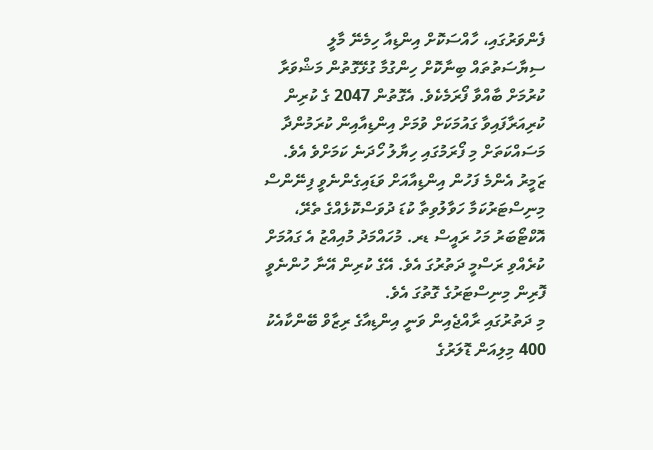ފެންވަރުގައި، ހާއްސަކޮށް އިންޑިއާ ހިމެނޭ މާލީ ސިޔާސަތުތައް ބިނާކޮށް ހިންގުމާ ގުޅޭގޮތުން މަޝްވަރާ ކުރުމަށް ބާއްވާ ފޯރަމެކެވެ. އެގޮތުން 2047 ގެ ކުރިން ކުރިއަރާފައިވާ ގައުމަކަށް ވުމަށް އިންޑިއާއިން ކުރަމުންދާ މަސައްކަތަށް މި ފޯރަމުގައި ހިޔާލު ހޯދަނެ ކަމަށްވެ އެވެ.
ޒަމީރު އެންމެ ފަހުން އިންޑިއާއަށް ވަޑައިގެންނެވީ ފިނޭންސް މިނިސްޓަރުކަމާ ހަވާލުވިތާ ކުޑަ ދުވަސްކޮޅެއްގެ ތެރޭ، އޮކްޓޯބަރު މަހު ރައީސް ޑރ. މުހައްމަދު މުއިއްޒު އެ ގައުމަށް ކުރެއްވި ރަސްމީ ދަތުރުގަ އެވެ. އޭގެ ކުރިން އޭނާ ހުންނެވީ ފޮރިން މިނިސްޓަރުގެ ގޮތުގަ އެވެ.
މި ދަތުރުގައި ރާއްޖެއިން ވަނީ އިންޑިއާގެ ރިޒާވް ބޭންކާއެކު 400 މިލިއަން ޑޮލަރުގެ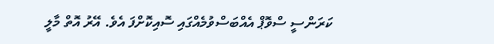ކަރަންސީ ސްވޮޕް އެއްބަސްވުމެއްގައި ސޮއިކޮށްފަ އެވެ. އޭރު އޮތް މާލީ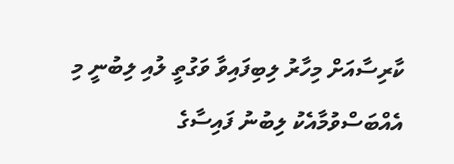ކާރިސާއަށް މިހާރު ލިބިފައިވާ ވަގުތީ ލުއި ލިބުނީ މި އެއްބަސްވުމާއެކު ލިބުނު ފައިސާގެ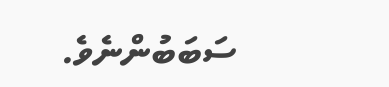ސަބަބުންނެވެ.